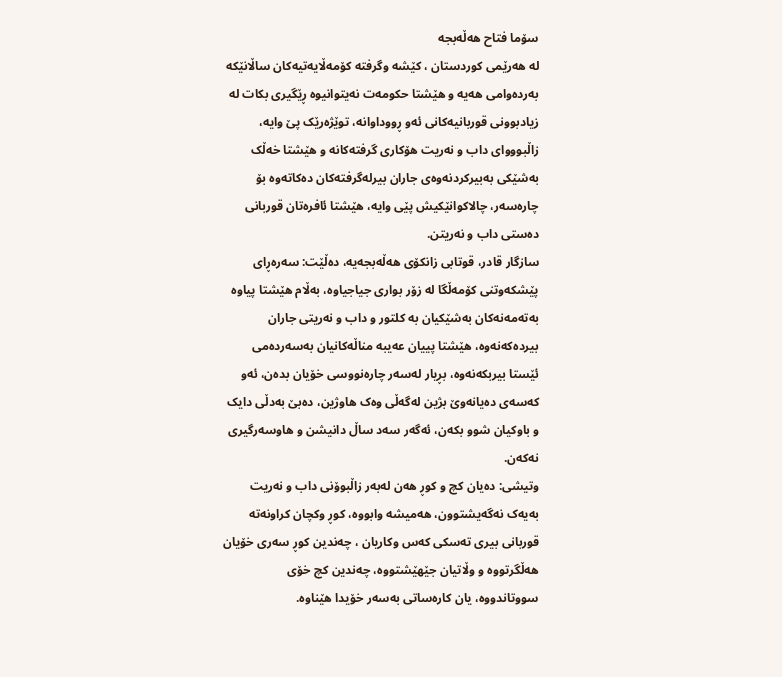سۆما فتاح هەڵەبجه
لە هەرێمی کوردستان ، کێشە وگرفتە کۆمەڵایەتیەکان ساڵانێکە بەردەوامی هەیە و هێشتا حکومەت نەیتوانیوە ڕێگیری بکات لە زیادبوونی قوربانیەکانی ئەو ڕووداوانە، توێژەرێک پێ وایە، زاڵبوووای داب و نەریت هۆکاری گرفتەکانە و هێشتا خەڵک بەشێکی بەبیرکردنەوەی جاران بیرلەگرفتەکان دەکاتەوە بۆ چارەسەر، چالاکوانێکیش پێی وایە، هێشتا ئافرەتان قوربانی دەستی داب و نەریتن.
سازگار قادر، قوتابی زانکۆی هەڵەبجەیە، دەڵێت: سەرەڕای پێشکەوتنی کۆمەڵگا لە زۆر بواری جیاجیاوە، بەڵام هێشتا پیاوە بەتەمەنەکان بەشێکیان بە کلتور و داب و نەریتی جاران بیردەکەنەوە، هێشتا پییان عەیبە مناڵەکانیان بەسەردەمی ئێستا بیربکەنەوە، بڕیار لەسەر چارەنووسی خۆیان بدەن، ئەو کەسەی دەیانەوێ بژین لەگەڵی وەک هاوژین، دەبێ بەدڵی دایک و باوکیان شوو بکەن، ئەگەر سەد ساڵ دانیشن و هاوسەرگیری نەکەن.
وتیشی: دەیان کچ و کوڕ هەن لەبەر زاڵبوۆنی داب و نەریت بەیەک نەگەیشتوون، هەمیشە وابووە، کوڕ وکچان کراونەتە قوربانی بیری تەسکی کەس وکاریان ، چەندین کوڕ سەری خۆیان هەڵگرتووە و وڵاتیان جێهێشتووە، چەندین کچ خۆی سووتاندووە، یان کارەساتی بەسەر خۆیدا هێناوە.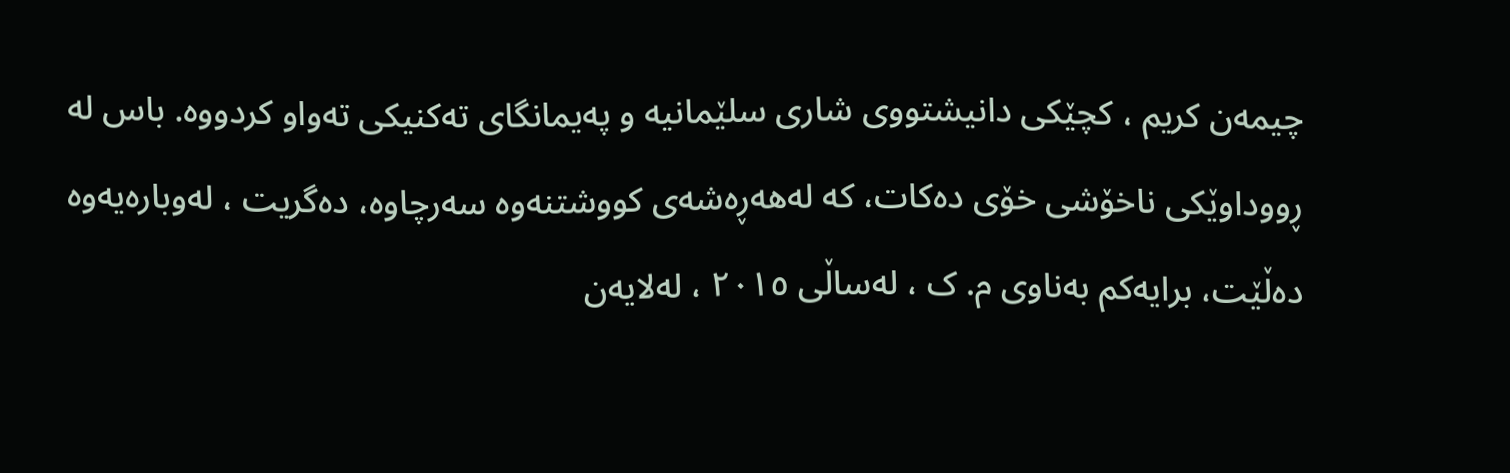چیمەن کریم ، کچێکی دانیشتووی شاری سلێمانیە و پەیمانگای تەکنیکی تەواو کردووە. باس لە ڕووداوێکی ناخۆشی خۆی دەکات، کە لەهەڕەشەی کووشتنەوە سەرچاوە، دەگریت ، لەوبارەیەوە دەڵێت، برایەکم بەناوی م. ک ، لەساڵی ۲۰۱٥ ، لەلایەن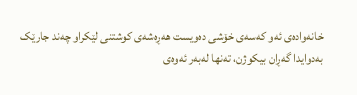خانەوادەی ئەو کەسەی خۆشی دەویست هەڕەشەی کوشتنی لێکراو چەند جارێک بەدوایدا گەڕان بیکوژن، تەنها لەبەر ئەوەی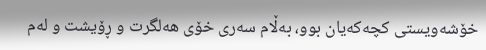خۆشەویستی کچەکەیان بوو، بەڵام سەری خۆی هەلگرت و ڕۆیشت و لەم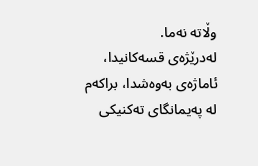وڵاتە نەما.
لەدرێژەی قسەکانیدا، ئاماژەی بەوەشدا، براکەم لە پەیمانگای تەکنیکی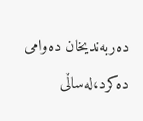دەربەندیخان دەوامی دەکرد،لەساڵی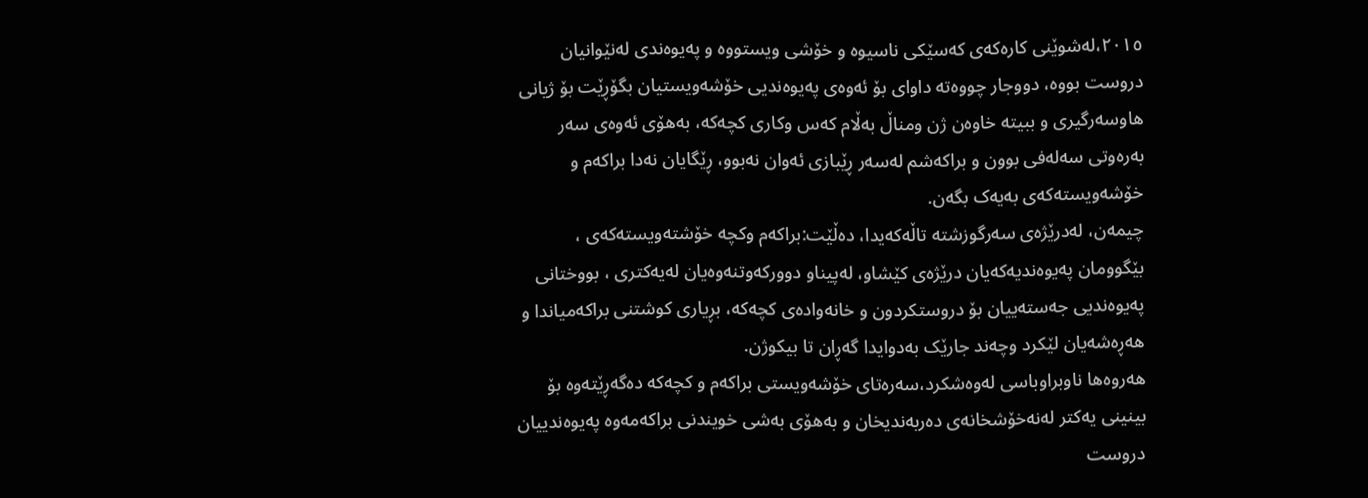۲۰۱٥،لەشوێنی کارەکەی کەسێکی ناسیوە و خۆشی ویستووە و پەیوەندی لەنێوانیان دروست بووە، دووجار چووەتە داوای بۆ ئەوەی پەیوەندیی خۆشەویستیان بگۆڕێت بۆ ژیانی هاوسەرگیری و ببیتە خاوەن ژن ومناڵ بەڵام کەس وکاری کچەکە، بەهۆی ئەوەی سەر بەرەوتی سەلەفی بوون و براکەشم لەسەر ڕێبازی ئەوان نەبوو، ڕێگایان نەدا براکەم و خۆشەویستەکەی بەیەک بگەن.
چیمەن، لەدرێژەی سەرگوزشتە تاڵەکەیدا، دەڵێت:براکەم وکچە خۆشتەویستەکەی ، بێگوومان پەیوەندیەکەیان درێژەی کێشاو، لەپیناو دوورکەوتنەوەیان لەیەکتری ، بووختانی پەیوەندیی جەستەییان بۆ دروستکردون و خانەوادەی کچەکە، بڕیاری کوشتنی براکەمیاندا و هەڕەشەیان لێکرد وچەند جارێک بەدوایدا گەڕان تا بیکوژن.
هەروەها ناوبراوباسی لەوەشکرد،سەرەتای خۆشەویستی براکەم و کچەکە دەگەڕێتەوە بۆ بینینی یەکتر لەنەخۆشخانەی دەربەندیخان و بەهۆی بەشی خویندنی براکەمەوە پەیوەندییان دروست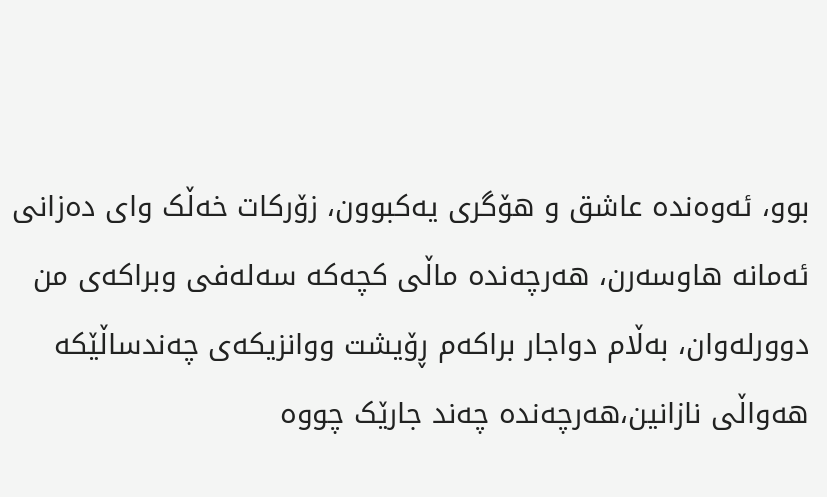بوو، ئەوەندە عاشق و هۆگری یەکبوون، زۆرکات خەڵک وای دەزانی ئەمانە هاوسەرن، هەرچەندە ماڵی کچەکە سەلەفی وبراکەی من دوورلەوان، بەڵام دواجار براکەم ڕۆیشت ووانزیکەی چەندساڵێکە هەواڵی نازانین،هەرچەندە چەند جارێک چووە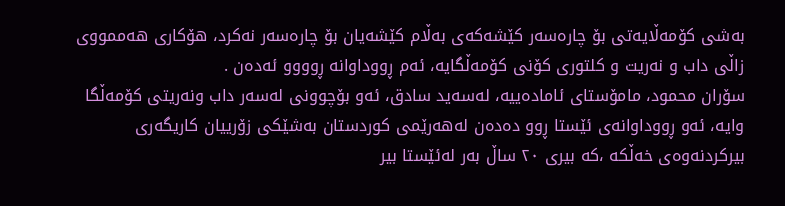بەشی کۆمەڵایەتی بۆ چارەسەر کێشەکەی بەڵام کێشەیان بۆ چارەسەر نەکرد، هۆکاری هەممووی زاڵی داب و نەریت و کلتوری کۆنی کۆمەڵگایە، ئەم ڕووداوانە ڕوووو ئەدەن .
سۆران محمود، مامۆستای ئامادەییە، لەسەید سادق، ئەو بۆچوونی لەسەر داب ونەریتی کۆمەڵگا وایە، ئەو ڕووداوانەی ئێستا ڕوو دەدەن لەهەرێمی کوردستان بەشێکی زۆرییان کاریگەری بیرکردنەوەی خەڵکە ،کە بیری ۲۰ ساڵ بەر لەئێستا بیر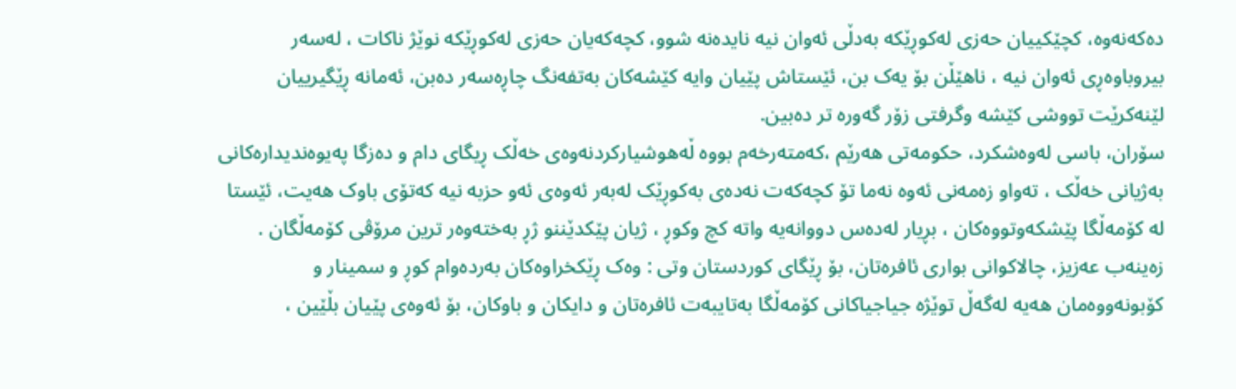دەکەنەوە، کچێکییان حەزی لەکوڕێکە بەدڵی ئەوان نیە نایدەنە شوو، کچەکەیان حەزی لەکوڕێکە نوێژ ناکات ، لەسەر بیروباوەڕی ئەوان نیە ، ناهێڵن بۆ یەک بن، ئێستاش پێیان وایە کێشەکان بەتفەنگ چاڕەسەر دەبن، ئەمانە ڕێگیرییان لێنەکرێت تووشی کێشە وگرفتی زۆر گەورە تر دەبین.
سۆران، باسی لەوەشکرد، حکومەتی هەرێم ،کەمتەرخەم بووە ڵەهوشیارکردنەوەی خەڵک ڕیگای دام و دەزگا پەیوەندیدارەکانی بەژیانی خەڵک ، تەواو زەمەنی ئەوە نەما تۆ کچەکەت نەدەی بەکوڕێک لەبەر ئەوەی ئەو حزبە نیە کەتۆی باوک هەیت، ئێستا لە کۆمەڵگا پێشکەوتووەکان ، بڕیار لەدەس دووانەیە واتە کچ وکوڕ ، ژیان پێکدێننو ژڕ بەختەوەر ترین مرۆڤی کۆمەڵگان .
زەینەب عەزیز، چالاکوانی بواری ئافرەتان، بۆ ڕێگای کوردستان وتی : وەک ڕێکخراوەکان بەردەوام کوڕ و سمینار و کۆبونەووەمان هەیە لەگەڵ توێژە جیاجیاکانی کۆمەڵگا بەتایبەت ئافرەتان و دایکان و باوکان، بۆ ئەوەی پێیان بڵێین ،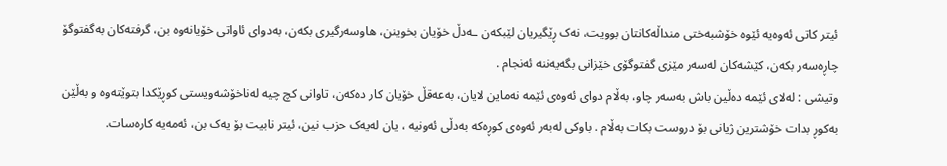ئیتر کاتی ئەوەیە ئێوە خۆشبەختی منداڵەکانتان بوویت، نەک ڕێگیریان لێبکەن ـەدڵ خۆیان بخوینن، هاوسەرگیری بکەن، بەدوای ئاواتی خۆیانەوە بن، گرفتەکان بەگفتوگۆ چاڕەسەر بکەن، کێشەکان لەسەر مێزی گفتوگۆی خێزانی بگەیەننە ئەنجام .
وتیشی : لەلای ئێمە دەڵین باش بەسەر چاو، بەڵام دوای ئەوەی ئێمە نەماین لایان، بەعەقڵ خۆیان کار دەکەن، تاوانی کچ چیە لەناخۆشەویستی کوڕێکدا بتوێتەوە و بەڵێن بەکوڕ بدات خۆشترین ژیانی بۆ دروست بکات بەڵام . باوکی لەبەر ئەوەی کوڕەکە بەدڵی ئەونیە ، یان لەیەک حزب نین، ئیتر نابیت بۆ یەک بن، ئەمەیە کارەسات.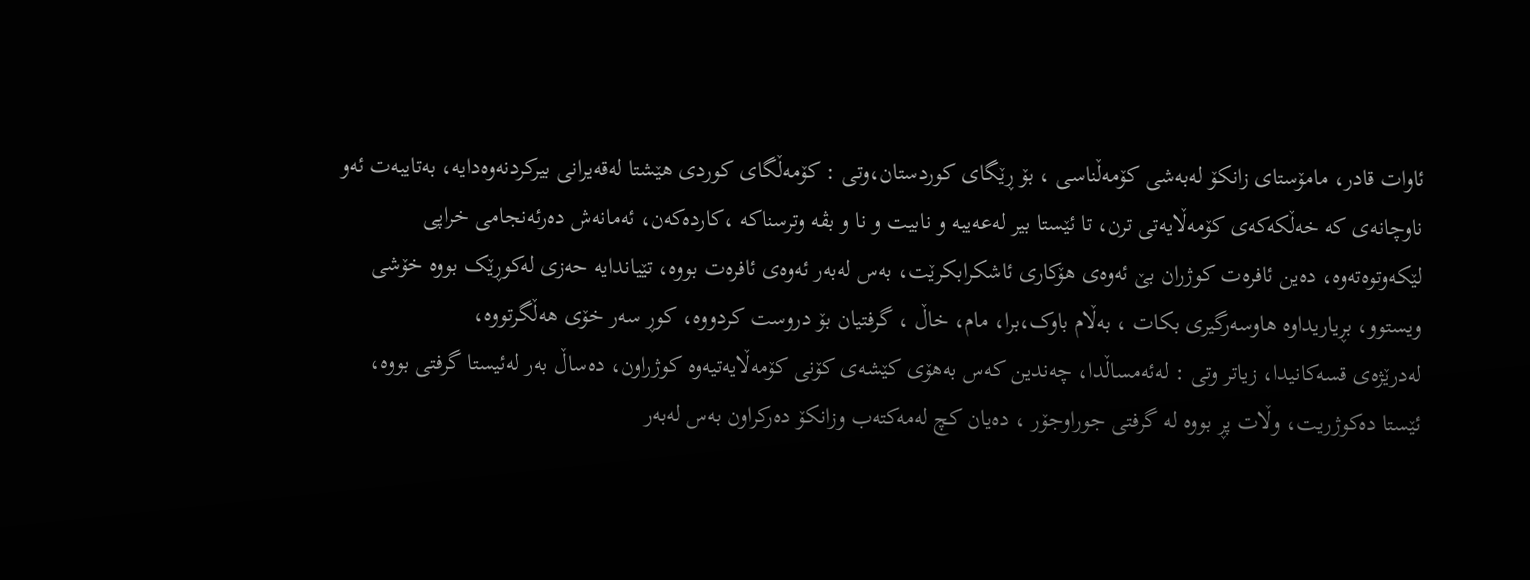ئاوات قادر، مامۆستای زانکۆ لەبەشی کۆمەڵناسی ، بۆ ڕێگای کوردستان،وتی : کۆمەڵگای کوردی هێشتا لەقەیرانی بیرکردنەوەدایە، بەتایبەت ئەو ناوچانەی کە خەڵکەکەی کۆمەڵایەتی ترن، تا ئێستا بیر لەعەیبە و نابیت و نا و بڤە وترسناکە ،کاردەکەن، ئەمانەش دەرئەنجامی خراپی لێکەوتوەتەوە، دەین ئافرەت کوژران بێ ئەوەی هۆکاری ئاشکرابکرێت، بەس لەبەر ئەوەی ئافرەت بووە، تێیاندایە حەزی لەکوڕێک بووە خۆشی ویستوو، بڕیاریداوە هاوسەرگیری بکات ، بەڵام باوک،برا، مام، خاڵ ، گرفتیان بۆ دروست کردووە، کوڕ سەر خۆی هەڵگرتووە،
لەدرێژەی قسەکانیدا، زیاتر وتی : لەئەمساڵدا، چەندین کەس بەهۆی کێشەی کۆنی کۆمەڵایەتیەوە کوژراون، دەساڵ بەر لەئیستا گرفتی بووە، ئێستا دەکوژریت، وڵات پڕ بووە لە گرفتی جوراوجۆر ، دەیان کچ لەمەکتەب وزانکۆ دەرکراون بەس لەبەر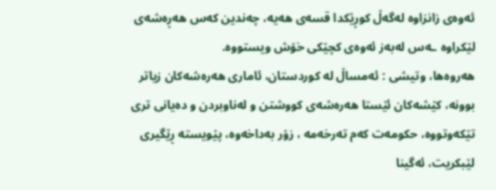ئەوەی زانزاوە لەگەڵ کوڕێکدا قسەی هەیە، چەندین کەس هەڕەشەی لێکراوە ـەس لەبەز ئەوەی کچێکی خۆش ویستووه.
هەروەها، وتیشی : ئەمساڵ لە کوردستان، ئاماری هەرەشەکان زیاتر بوونە، کێشەکان ئێستا هەرەشەی کووشتن و لەناوبردن و دەیانی تری تێکەوتووە، حکومەت کەم تەرخەمە ، زۆر بەداخەوە، پێویستە ڕێگیری لێبکریت، ئەگینا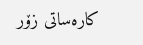کارەساتی زۆر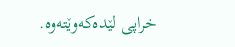خراپی لێدەکەوێتەوە.